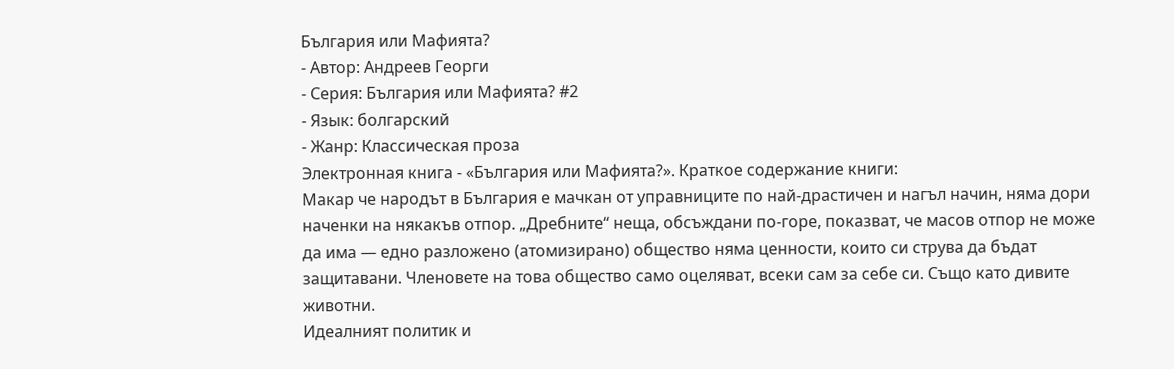България или Мафията?
- Автор: Андреев Георги
- Серия: България или Мафията? #2
- Язык: болгарский
- Жанр: Классическая проза
Электронная книга - «България или Мафията?». Краткое содержание книги:
Макар че народът в България е мачкан от управниците по най-драстичен и нагъл начин, няма дори наченки на някакъв отпор. „Дребните“ неща, обсъждани по-горе, показват, че масов отпор не може да има — едно разложено (атомизирано) общество няма ценности, които си струва да бъдат защитавани. Членовете на това общество само оцеляват, всеки сам за себе си. Също като дивите животни.
Идеалният политик и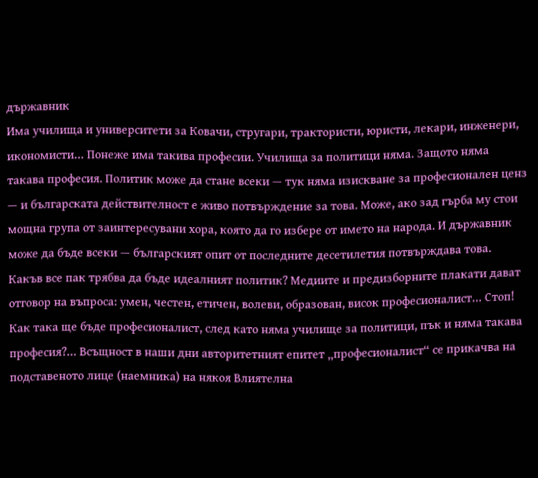държавник
Има училища и университети за Ковачи, стругари, трактористи, юристи, лекари, инженери, икономисти… Понеже има такива професии. Училища за политици няма. Защото няма такава професия. Политик може да стане всеки — тук няма изискване за професионален ценз — и българската действителност е живо потвърждение за това. Може, ако зад гърба му стои мощна група от заинтересувани хора, която да го избере от името на народа. И държавник може да бъде всеки — българският опит от последните десетилетия потвърждава това.
Какъв все пак трябва да бъде идеалният политик? Медиите и предизборните плакати дават отговор на въпроса: умен, честен, етичен, волеви, образован, висок професионалист… Стоп! Как така ще бъде професионалист, след като няма училище за политици, пък и няма такава професия?… Всъщност в наши дни авторитетният епитет „професионалист“ се прикачва на подставеното лице (наемника) на някоя Влиятелна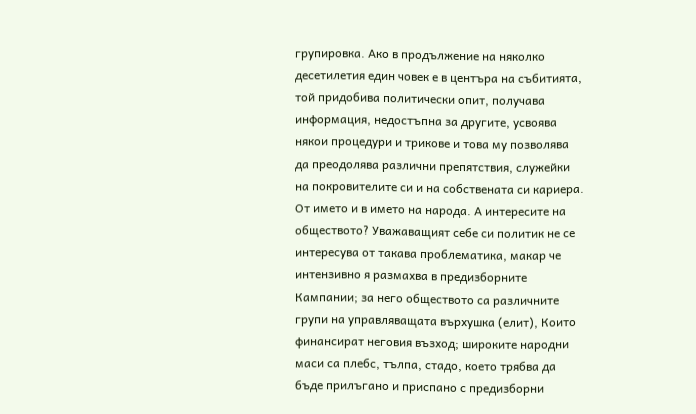групировка. Ако в продължение на няколко десетилетия един човек е в центъра на събитията, той придобива политически опит, получава информация, недостъпна за другите, усвоява някои процедури и трикове и това му позволява да преодолява различни препятствия, служейки на покровителите си и на собствената си кариера. От името и в името на народа. А интересите на обществото? Уважаващият себе си политик не се интересува от такава проблематика, макар че интензивно я размахва в предизборните Кампании; за него обществото са различните групи на управляващата върхушка (елит), Които финансират неговия възход; широките народни маси са плебс, тълпа, стадо, което трябва да бъде прилъгано и приспано с предизборни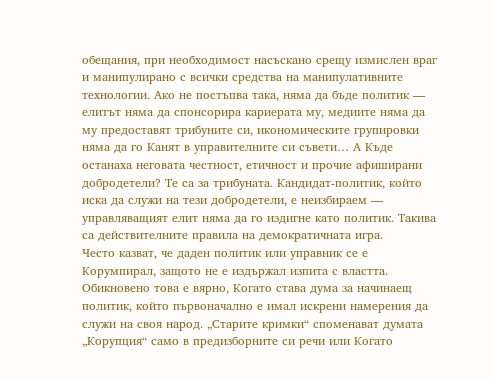обещания, при необходимост насъскано срещу измислен враг и манипулирано с всички средства на манипулативните технологии. Ако не постъпва така, няма да бъде политик — елитът няма да спонсорира кариерата му, медиите няма да му предоставят трибуните си, икономическите групировки няма да го Канят в управителните си съвети… А Къде останаха неговата честност, етичност и прочие афиширани добродетели? Те са за трибуната. Кандидат-политик, който иска да служи на тези добродетели, е неизбираем — управляващият елит няма да го издигне като политик. Такива са действителните правила на демократичната игра.
Често казват, че даден политик или управник се е Корумпирал, защото не е издържал изпита с властта. Обикновено това е вярно, Когато става дума за начинаещ политик, който първоначално е имал искрени намерения да служи на своя народ. „Старите кримки“ споменават думата „Корупция“ само в предизборните си речи или Когато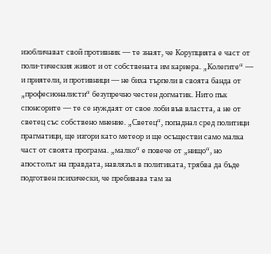изобличават свой противник — те знаят, че Корупцията е част от поли-тическия живот и от собствената им кариера. „Колегите“ — и приятели, и противници — не биха търпели в своята банда от „професионалисти“ безупречно честен догматик. Нито пък спонсорите — те се нуждаят от свое лоби във властта, а не от светец със собствено мнение. „Светец“, попаднал сред политици прагматици, ще изгори като метеор и ще осъществи само малка част от своята програма. „малко“ е повече от „нищо“, но апостолът на правдата, навлязъл в политиката, трябва да бъде подготвен психически, че пребивава там за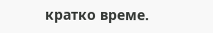кратко време.